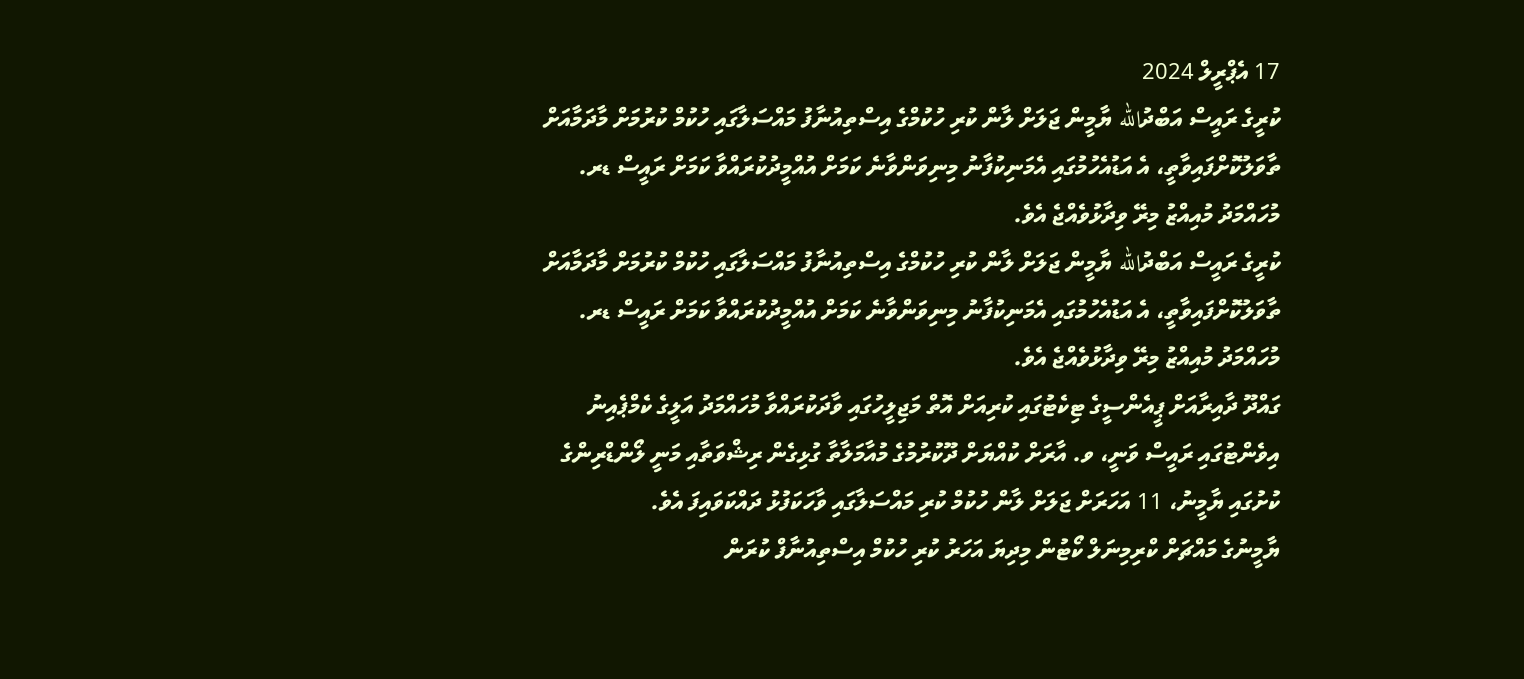17 އެޕްރީލް 2024
ކުރީގެ ރައީސް އަބްދުالله ޔާމީން ޖަލަށް ލާން ކުރި ހުކުމްގެ އިސްތިއުނާފު މައްސަލާގައި ހުކުމް ކުރުމަށް މާދަމާއަށް ތާވަލުކޮށްފައިވާތީ، އެ އަޑުއެހުމުގައި އެމަނިކުފާނު މިނިވަންވާނެ ކަމަށް އުއްމީދުކުރައްވާ ކަމަށް ރައީސް ޑރ. މުހައްމަދު މުއިއްޒު މިރޭ ވިދާޅުވެއްޖެ އެވެ.
ކުރީގެ ރައީސް އަބްދުالله ޔާމީން ޖަލަށް ލާން ކުރި ހުކުމްގެ އިސްތިއުނާފު މައްސަލާގައި ހުކުމް ކުރުމަށް މާދަމާއަށް ތާވަލުކޮށްފައިވާތީ، އެ އަޑުއެހުމުގައި އެމަނިކުފާނު މިނިވަންވާނެ ކަމަށް އުއްމީދުކުރައްވާ ކަމަށް ރައީސް ޑރ. މުހައްމަދު މުއިއްޒު މިރޭ ވިދާޅުވެއްޖެ އެވެ.
ގައްދޫ ދާއިރާއަށް ޕީއެންސީގެ ޓިކެޓުގައި ކުރިއަށް އޮތް މަޖިލީހުގައި ވާދަކުރައްވާ މުހައްމަދު އަލީގެ ކެމްޕެއިނު އިވެންޓުގައި ރައީސް ވަނީ، ވ. އާރަށް ކުއްޔަށް ދޫކުރުމުގެ މުއާމަލާތާ ގުޅިގެން ރިޝްވަތާއި މަނީ ލޯންޑްރިންގެ ކުށުގައި ޔާމީނު، 11 އަހަރަށް ޖަލަށް ލާން ހުކުމް ކުރި މައްސަލާގައި ވާހަކަފުޅު ދައްކަވައިފަ އެވެ.
ޔާމީނުގެ މައްޗަށް ކްރިމިނަލް ކޯޓުން މިދިޔަ އަހަރު ކުރި ހުކުމް އިސްތިއުނާފް ކުރަން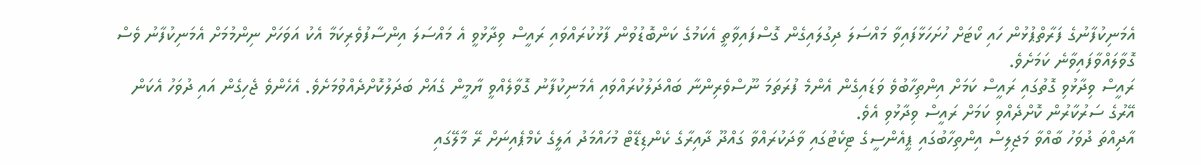އެމަނިކުފާނުގެ ފަރާތްޕުޅުން ހައި ކޯޓަށް ހުށަހަޅާފައިވާ މައްސަލަ ދިގުލައިގެން ގޮސްފައިވާތީ އެކަމުގެ ކަންބޮޑުވުން ފާޅުކުރައްވައި ރައީސް ވިދާޅުވީ އެ މައްސަލަ އިންސާފުވެރިކަމާ އެކު އަވަހަށް ނިންމުމަށް އެމަނިކުފާނު ވެސް ގޮވާލައްވާފައިވާނެ ކަމަށެވެ.
ރައީސް ވިދާޅުވި ގޮތުގައި ރައީސް ކަމަށް އިންތިހާބުވެ ވަޑައިގެން އެންމެ ފުރަތަމަ ނޫސްވެރިންނާ ބައްދަލުކުރައްވައި އެމަނިކުފާނު ގޮވާލެއްވީ ޔާމީން ގެއަށް ބަދަލުކޮށްދެއްވުމަށެވެ. އެހެންވެ ޖެހިގެން އައި ދުވަހު އެކަން އޭރުގެ ސަރުކާރުން ކޮށްދެއްވި ކަމަށް ރައީސް ވިދާޅުވި އެވެ.
އާދިއްތަ ދުވަހު ބާއްވާ މަޖިލިސް އިންތިހާބުގައި ޕީއެންސީގެ ޓިކެޓުގައި ވާދަކުރައްވާ ގައްދޫ ދާއިރާގެ ކެންޑިޑޭޓް މުހައްމަދު އަލީގެ ކެމްޕެއިނަށް ރޭ މާލޭގައި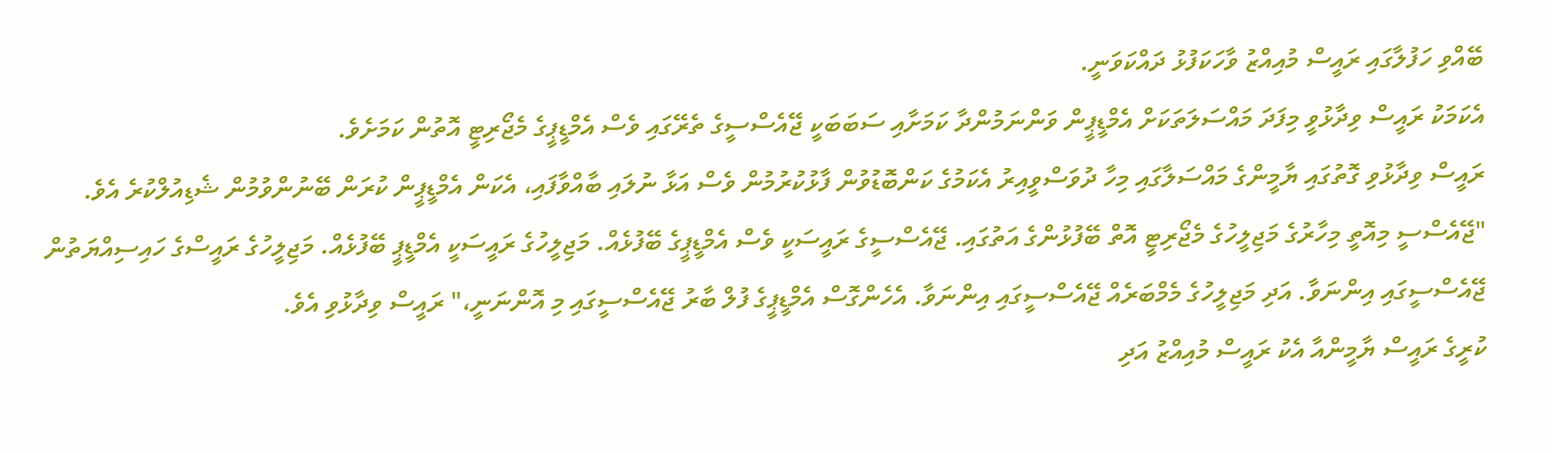ބޭއްވި ހަފުލާގައި ރައީސް މުއިއްޒު ވާހަކަފުޅު ދައްކަވަނީ.
އެކަމަކު ރައީސް ވިދާޅުވީ މިފަދަ މައްސަލަތަކަށް އެމްޑީޕީން ވަންނަމުންދާ ކަމަށާއި ސަބަބަކީ ޖޭއެސްސީގެ ތެރޭގައި ވެސް އެމްޑީޕީގެ މެޖޯރިޓީ އޮތުން ކަމަށެވެ.
ރައީސް ވިދާޅުވި ގޮތުގައި ޔާމީންގެ މައްސަލާގައި މިހާ ދުވަސްވީއިރު އެކަމުގެ ކަންބޮޑުވުން ފާޅުކުރުމުން ވެސް އަޅާ ނުލައި ބާއްވާފައި، އެކަން އެމްޑީޕީން ކުރަން ބޭނުންވުމުން ޝެޑިއުލްކުރެ އެވެ.
"ޖޭއެސްސީ މިއޮތީ މިހާރުގެ މަޖިލީހުގެ މެޖޯރިޓީ އޮތް ބޭފުޅުންގެ އަތުގައި. ޖޭއެސްސީގެ ރައީސަކީ ވެސް އެމްޑީޕީގެ ބޭފުޅެއް. މަޖިލީހުގެ ރައީސަކީ އެމްޑީޕީ ބޭފުޅެއް. މަޖިލީހުގެ ރައީސްގެ ހައިސިއްޔަތުން ޖޭއެސްސީގައި އިންނަވާ. އަދި މަޖިލީހުގެ މެމްބަރެއް ޖޭއެސްސީގައި އިންނަވާ. އެހެންގޮސް އެމްޑީޕީގެ ފުލް ބާރު ޖޭއެސްސީގައި މި އޮންނަނީ،" ރައީސް ވިދާޅުވި އެވެ.
ކުރީގެ ރައީސް ޔާމީންއާ އެކު ރައީސް މުއިއްޒު އަދި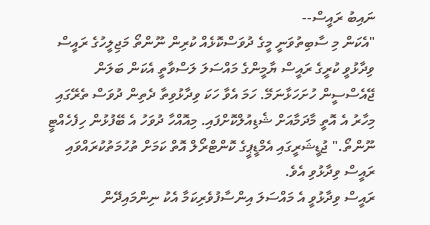ނައިބު ރައީސް--
"އެކަން މި ސާބިތުވަނީ މީގެ ދުވަސްކޮޅެއް ކުރިން ނޫންތޯ މަޖިލީހުގެ ރައީސް ވިދާޅުވީ ކުރީގެ ރައީސް ޔާމީންގެ މައްސަލަ ލަސްވާތީ އެކަން ބަލަން ޖޭއެސްސީން ހުށަހަޅާނަމޭ. ހަމަ އެވާ ހަކަ ވިދާޅުވިތާ ދެތިން ދުވަސް ތެރޭގައި މިހާރު އެ އޮތީ މާދަމާއަށް ޝެޑިއުލްކޮށްފައި. މިއޮއްހާ ދުވަހު އެ ބޭފުޅުން ހިފެހެއްޓީ ނޫންތޯ." ޖުޑީޝަރީގައި އެމްޑީޕީގެ ކޮންޓްރޯލް އޮތް ކަމަށް ތުހުމަތުކުރައްވައި ރައީސް ވިދާޅުވި އެވެ.
ރައީސް ވިދާޅުވީ އެ މައްސަލަ އިންސާފުވެރިކަމާ އެކު ނިންމައިދޭން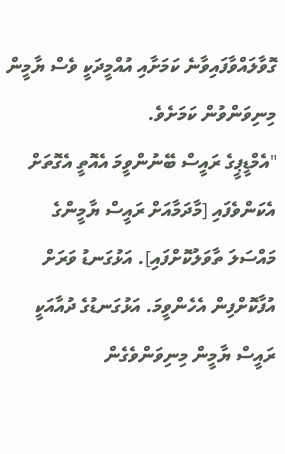ގޮވާލައްވާފައިވާނެ ކަމަށާއި އުއްމީދަކީ ވެސް ޔާމީން މިނިވަންވުން ކަމަށެވެ.
"އެމްޑީޕީގެ ރައީސް ބޭނުންވީމަ އެއޮތީ އެގޮތަށް އެކަންވެފައި [މާދަމާއަށް ރައީސް ޔާމީންގެ މައްސަލަ ތާވަލުކޮށްފައި]. އަޅުގަނޑު ވަރަށް އުފާކޮށްފިން އެހެންވީމަ. އަޅުގަނޑުގެ ދުއާއަކީ ރައީސް ޔާމީން މިނިވަންވެގެން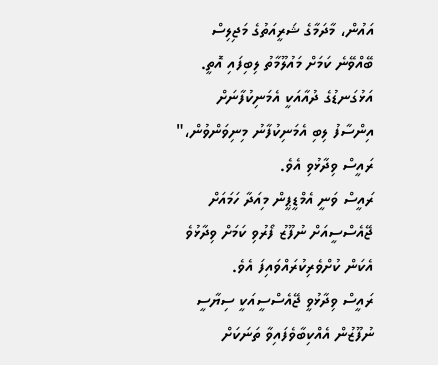އައުން، މާދަމާގެ ޝަރީއަތުގެ މަޖިލިސް ބޭއްވޭނެ ކަމަށް މައުލޫމާތު ލިބިފައި އޮތީ. އަޅުގަނޑުގެ ދުއާއަކީ އެމަނިކުފާނަށް އިންސާފު ލިބި އެމަނިކުފާނު މިނިވަންވުން،" ރައީސް ވިދާޅުވި އެވެ.
ރައީސް ވަނީ އެމްޑީޕީން މިއަދާ ހަމައަށް ޖޭއެސްސީއަށް ނުފޫޒު ފޯރުވި ކަމަށް ވިދާޅުވެ އެކަން ކުށްވެރިކުރައްވައިފަ އެވެ.
ރައީސް ވިދާޅުވީ ޖޭއެސްސީއަކީ ސިޔާސީ ނުފޫޒުން އެއްކިބާވެފައިވާ ތަނަކަށް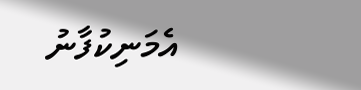އެމަނިކުފާނު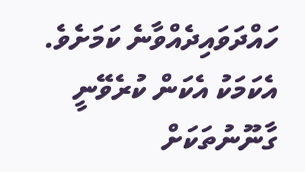ހައްދަވައިދެއްވާނެ ކަމަށެވެ. އެކަމަކު އެކަން ކުރެވޭނީ ގާނޫނުތަކަށް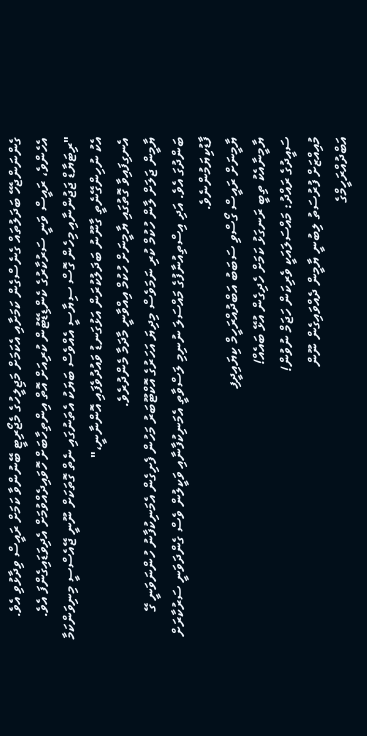ގެންނަންޖެހޭ ބަދަލުތައް ގެނެސްގެން ކަމަށާއި އެކަމަށް މަޖިލީހުގެ މެޖޯރިޓީ ބޭނުންވާ ކަމަށް ރައީސް ވިދާޅުވި އެވެ. އެހެންވެ، ރައީސް ވަނީ ސަރުކާރުގެ ކެންޑިޑޭޓުން ކުރިއަށް އޮތް އިންތިހާބަށް ހޮވައިދެއްވުމަށް އެދިވަޑައިގެންފަ އެވެ.
"ރިޓަޔާޑް ޖަޖުންނާއި މިހެން ގޮސް ސިޔާސީ އެއްވެސް ބަޔަކު އެތަނުގައި ނެތް ގޮތަކަށް ނޫނީ ޖޭއެސްސީ މިނިވަންކަމާ އެކު ނުހިންގޭނެތީ ގާނޫނު ބަދަލުކުރަން އަޅުގަނޑު ވައުދުވެފައި އޮންނާނީ،"
އެނގިފައިވާ ގޮތުގައި ޔާމީނަށް ހުކުމް އިއްވާނީ މާދަމާ މެންދުރެވެ.
ޔާމީން ޖަލަށް ލާން ހުކުމް ކުރި ނަމަވެސް މިދިޔަ އަހަރުގެ އޮކްޓޫބަރު މަހުން ފެށިގެން އެމަނިކުފާނު ހުންނަވަނީ ގޭ ބަންދުގަ އެވެ. އަދި އިސްތިއުނާފުގެ މައްސަލަ ނުނިމި ލަސްވާތީ އެމަނިކުފާނާއި ވަކީލުން ވެސް ގެންދަވަނީ ސަރުކާރަށް ފާޑުކިޔަމުންނެވެ.
ޔާމީނަށް ރައީސް ގޯސްވި ސަބަބު އަބްދުއްރަހީމް ކިޔައިދީފި
ޔާމީނާއެކު ތިބީ ރަނގަޅު ކަމަށް ހެދިގެން އުޅޭ ބައެއް!
ސައީދުގެ ރައްދު: މައްސަލައަކީ ވެރިކަން ހަޖަމް ނުވުން!
މުއިއްޒަށް ފުރުސަތު ލިބުނީ ޔާމީން ދެއްވައިގެން ނޫން
އަބްދުއްރަހީމްގެ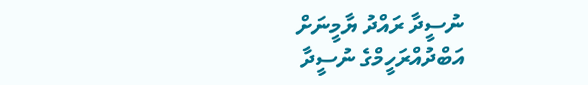ނުސީދާ ރައްދު ޔާމީނަށް
އަބްދުއްރަހީމްގެ ނުސީދާ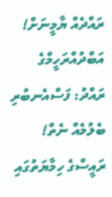ރައްދެއް ޔާމީނަށް!
އަބްދުއްރަހީމްގެ ރައްދު: ފަސްއެނބުރި ބެލުމެއް ނެތް!
ރައީސްގެ ހިމާޔަތުގައި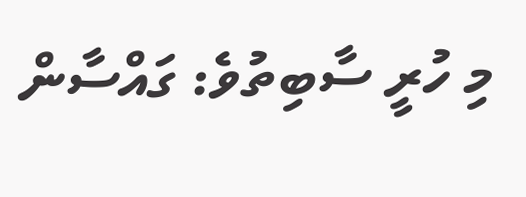މި ހުރީ ސާބިތުވެ: ގައްސާން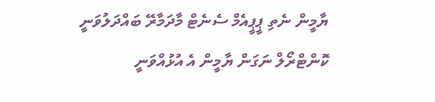ޔާމީން ނެތި ޕީޕީއެމް ސެނެޓް މާދަމާރޭ ބައްދަލުވަނީ
ކޮންޓްރޯލް ނަގަން ޔާމީން އެ އުޅުއްވަނީ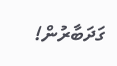ގަދަބާރުން!